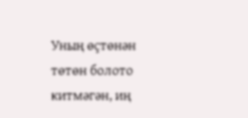Уның өҫтөнән төтөн болото китмәгән, иң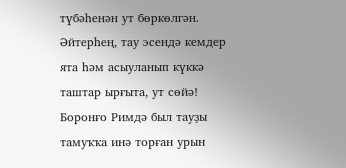түбәһенән ут бөркөлгән. Әйтерһең, тау эсендә кемдер ята һәм асыуланып күккә таштар ырғыта, ут сөйә!
Боронғо Римдә был тауҙы тамуҡҡа инә торған урын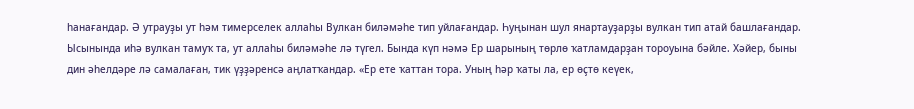һанағандар. Ә утрауҙы ут һәм тимерселек аллаһы Вулкан биләмәһе тип уйлағандар. Һуңынан шул янартауҙарҙы вулкан тип атай башлағандар.
Ысынында иһә вулкан тамуҡ та, ут аллаһы биләмәһе лә түгел. Бында күп нәмә Ер шарының төрлө ҡатламдарҙан тороуына бәйле. Хәйер, быны дин әһелдәре лә самалаған, тик үҙҙәренсә аңлатҡандар. «Ер ете ҡаттан тора. Уның һәр ҡаты ла, ер өҫтө кеүек,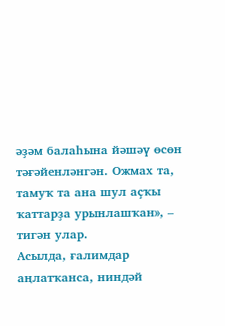әҙәм балаһына йәшәү өсөн тәғәйенләнгән. Ожмах та, тамуҡ та ана шул аҫҡы ҡаттарҙа урынлашҡан», – тигән улар.
Асылда, ғалимдар аңлатҡанса, ниндәй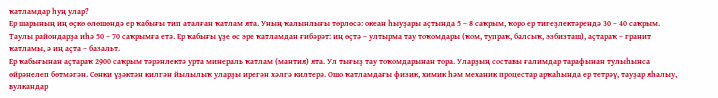ҡатламдар һуң улар?
Ер шарының иң өҫкө өлөшөндә ер ҡабығы тип аталған ҡатлам ята. Уның ҡалынлығы төрлөсә: океан һыуҙары аҫтында 5 – 8 саҡрым, ҡоро ер тигеҙлектәрендә 30 – 40 саҡрым. Таулы райондарҙа иһә 50 – 70 саҡрымға етә. Ер ҡабығы үҙе өс эре ҡатламдан ғибәрәт: иң өҫтә – ултырма тау тоҡомдары (ҡом, тупраҡ, балсыҡ, эзбизташ), аҫтараҡ – гранит ҡатламы, ә иң аҫта – базальт.
Ер ҡабығынан аҫтараҡ 2900 саҡрым тәрәнлектә урта минераль ҡатлам (мантия) ята. Ул тығыҙ тау тоҡомдарынан тора. Уларҙың составы ғалимдар тарафынан тулыһынса өйрәнелеп бөтмәгән. Сөнки үҙәктән килгән йылылыҡ уларҙы ирегән хәлгә килтерә. Ошо ҡатламдағы физик, химик һәм механик процестар арҡаһында ер тетрәү, тауҙар яһалыу, вулкандар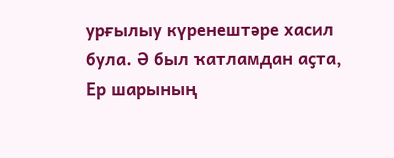урғылыу күренештәре хасил була. Ә был ҡатламдан аҫта, Ер шарының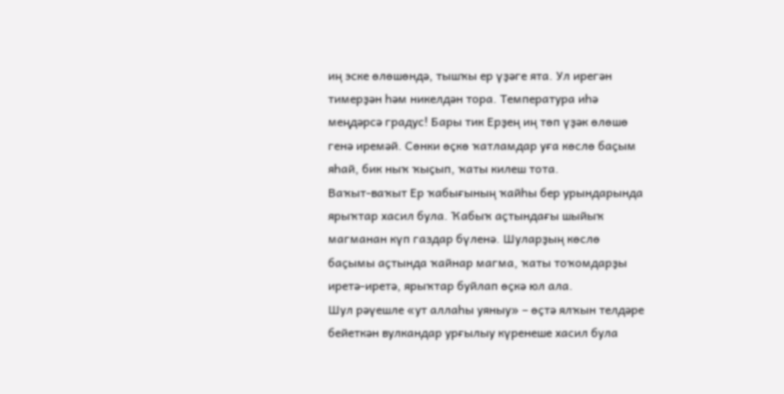иң эске өлөшөндә, тышҡы ер үҙәге ята. Ул ирегән тимерҙән һәм никелдән тора. Температура иһә меңдәрсә градус! Бары тик Ерҙең иң төп үҙәк өлөшө генә иремәй. Сөнки өҫкө ҡатламдар уға көслө баҫым яһай, бик ныҡ ҡыҫып, ҡаты килеш тота.
Ваҡыт-ваҡыт Ер ҡабығының ҡайһы бер урындарында ярыҡтар хасил була. Ҡабыҡ аҫтындағы шыйыҡ магманан күп газдар бүленә. Шуларҙың көслө баҫымы аҫтында ҡайнар магма, ҡаты тоҡомдарҙы иретә-иретә, ярыҡтар буйлап өҫкә юл ала.
Шул рәүешле «ут аллаһы уяныу» – өҫтә ялҡын телдәре бейеткән вулкандар урғылыу күренеше хасил була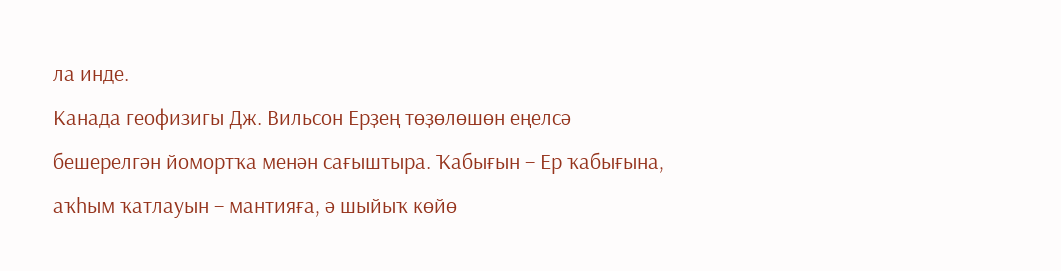ла инде.
Канада геофизигы Дж. Вильсон Ерҙең төҙөлөшөн еңелсә бешерелгән йомортҡа менән сағыштыра. Ҡабығын – Ер ҡабығына, аҡһым ҡатлауын – мантияға, ә шыйыҡ көйө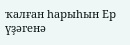ҡалған һарыһын Ер үҙәгенә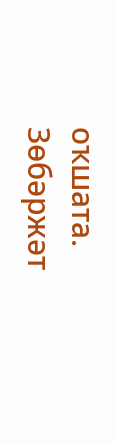оҡшата.
Зөбәржәт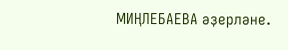МИҢЛЕБАЕВА әҙерләне.